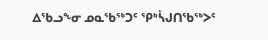ᐃᖃᓗᖕᓂ ᓄᓇᖃᖅᑐᑦ ᕿᒃᓵᒍᑎᖃᖅᐳᑦ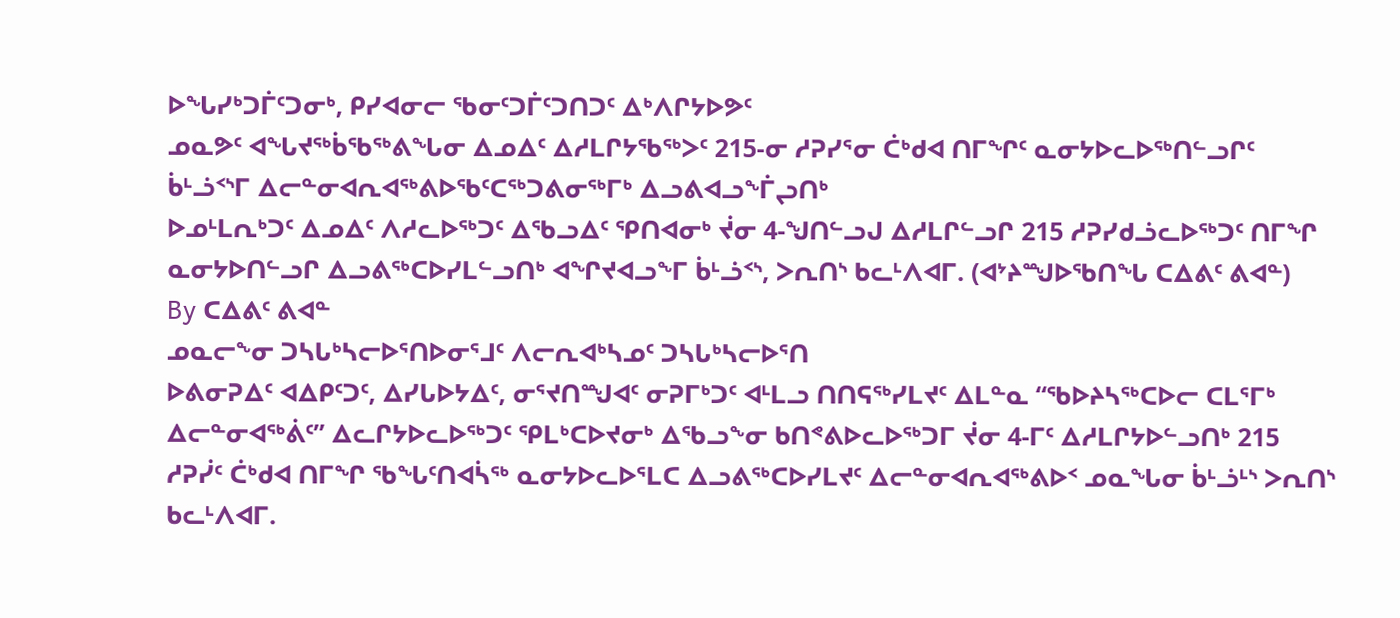ᐅᖓᓯᒃᑐᒦᑦᑐᓂᒃ, ᑭᓯᐊᓂᓕ ᖃᓂᑦᑐᒦᑦᑐᑎᑐᑦ ᐃᒃᐱᒋᔭᐅᕗᑦ
ᓄᓇᕗᑦ ᐊᖓᔪᖅᑳᖃᖅᕕᖓᓂ ᐃᓄᐃᑦ ᐃᓱᒪᒋᔭᖃᖅᐳᑦ 215-ᓂ ᓱᕈᓯᕐᓂ ᑖᒃᑯᐊ ᑎᒥᖏᑦ ᓇᓂᔭᐅᓚᐅᖅᑎᓪᓗᒋᑦ ᑳᒻᓘᑉᔅᒥ ᐃᓕᓐᓂᐊᕆᐊᖅᕕᐅᖃᑦᑕᖅᑐᕕᓂᖅᒥᒃ ᐃᓗᕕᐊᓗᖕᒦᖢᑎᒃ
ᐅᓄᒻᒪᕆᒃᑐᑦ ᐃᓄᐃᑦ ᐱᓱᓚᐅᖅᑐᑦ ᐃᖃᓗᐃᑦ ᕿᑎᐊᓂᒃ ᔫᓂ 4-ᖑᑎᓪᓗᒍ ᐃᓱᒪᒋᓪᓗᒋ 215 ᓱᕈᓯᑯᓘᓚᐅᖅᑐᑦ ᑎᒥᖏ ᓇᓂᔭᐅᑎᓪᓗᒋ ᐃᓗᕕᖅᑕᐅᓯᒪᓪᓗᑎᒃ ᐊᖏᔪᐊᓗᖕᒥ ᑳᒻᓘᑉᔅ, ᐳᕆᑎᔅ ᑲᓚᒻᐱᐊᒥ. (ᐊᔾᔨᙳᐅᖃᑎᖓ ᑕᐃᕕᑦ ᕕᐊᓐ)
By ᑕᐃᕕᑦ ᕕᐊᓐ
ᓄᓇᓕᖕᓂ ᑐᓴᒐᒃᓴᓕᐅᕐᑎᐅᓂᕐᒧᑦ ᐱᓕᕆᐊᒃᓴᓄᑦ ᑐᓴᒐᒃᓴᓕᐅᕐᑎ
ᐅᕕᓂᕈᐃᑦ ᐊᐃᑭᑦᑐᑦ, ᐃᓯᒐᐅᔭᐃᑦ, ᓂᕐᔪᑎᙳᐊᑦ ᓂᕈᒥᒃᑐᑦ ᐊᒻᒪᓗ ᑎᑎᕋᖅᓯᒪᔪᑦ ᐃᒪᓐᓇ “ᖃᐅᔨᓴᖅᑕᐅᓕ ᑕᒪᕐᒥᒃ ᐃᓕᓐᓂᐊᖅᕖᑦ” ᐃᓚᒋᔭᐅᓚᐅᖅᑐᑦ ᕿᒪᒃᑕᐅᔪᓂᒃ ᐃᖃᓗᖕᓂ ᑲᑎᕝᕕᐅᓚᐅᖅᑐᒥ ᔫᓂ 4-ᒥᑦ ᐃᓱᒪᒋᔭᐅᓪᓗᑎᒃ 215 ᓱᕈᓰᑦ ᑖᒃᑯᐊ ᑎᒥᖏ ᖃᖓᑦᑎᐊᓵᖅ ᓇᓂᔭᐅᓚᐅᕐᒪᑕ ᐃᓗᕕᖅᑕᐅᓯᒪᔪᑦ ᐃᓕᓐᓂᐊᕆᐊᖅᕕᐅᑉ ᓄᓇᖓᓂ ᑳᒻᓘᒻᔅ ᐳᕆᑎᔅ ᑲᓚᒻᐱᐊᒥ.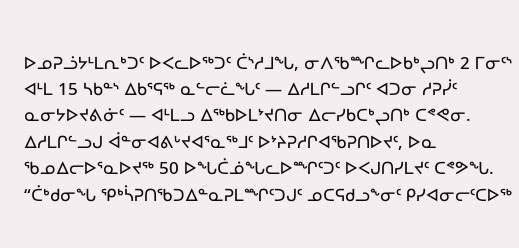ᐅᓄᕈᓘᔭᒻᒪᕆᒃᑐᑦ ᐅᐸᓚᐅᖅᑐᑦ ᑖᔅᓱᒧᖓ, ᓂᐱᖃᙱᓚᐅᑲᒃᖢᑎᒃ 2 ᒥᓂᑦᔅ ᐊᒻᒪ 15 ᓴᑲᓐᔅ ᐃᑲᕐᕋᖅ ᓇᓪᓕᓛᖓᑦ — ᐃᓱᒪᒋᓪᓗᒋᑦ ᐊᑐᓂ ᓱᕈᓰᑦ ᓇᓂᔭᐅᔪᕕᓃᑦ — ᐊᒻᒪᓗ ᐃᖅᑲᐅᒪᔾᔪᑎᓂ ᐃᓕᓯᑲᑕᒃᖢᑎᒃ ᑕᕝᕙᓂ.
ᐃᓱᒪᒋᓪᓗᒍ ᐋᓐᓂᐊᕕᒡᔪᐊᕐᓇᖅᒧᑦ ᐅᔾᔨᕈᓱᒋᐊᖃᕈᑎᐅᔪᑦ, ᐅᓇ ᖃᓄᐃᓕᐅᕐᓇᐅᔪᖅ 50 ᐅᖓᑖᓅᖓᓚᐅᙱᑦᑐᑦ ᐅᐸᒍᑎᓯᒪᔪᑦ ᑕᕝᕗᖓ.
“ᑖᒃᑯᓂᖓ ᕿᒃᓵᕈᑎᖃᑐᐃᓐᓇᕈᒪᙱᑦᑐᒍᑦ ᓄᑕᕋᑯᓗᖕᓂᑦ ᑭᓯᐊᓂᓕᑦᑕᐅᖅ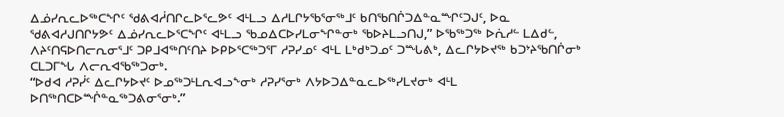ᐃᓅᓯᕆᓚᐅᖅᑕᖏᑦ ᖁᕕᐊᓲᑎᒋᓚᐅᕐᓚᕗᑦ ᐊᒻᒪᓗ ᐃᓱᒪᒋᔭᖃᕐᓂᖅᒧᑦ ᑲᑎᖃᑎᒌᑐᐃᓐᓇᙱᑦᑐᒍᑦ, ᐅᓇ ᖁᕕᐊᓱᒍᑎᒋᔭᕗᑦ ᐃᓅᓯᕆᓚᐅᕐᑕᖏᑦ ᐊᒻᒪᓗ ᖃᓄᐃᑕᐅᓯᒪᓂᖏᓐᓂᒃ ᖃᐅᔨᒪᓗᑎᒍ,” ᐅᖃᖅᑐᖅ ᐅᕇᓱᓪ ᒪᐃᑯᓪ, ᐱᔨᑦᑎᕋᐅᑎᓕᕆᓂᕐᒧᑦ ᑐᑭᒧᐊᖅᑎᑦᑎᔨ ᐅᑭᐅᕐᑕᖅᑐᕐᒥ ᓱᕈᓯᓄᑦ ᐊᒻᒪ ᒪᒃᑯᒃᑐᓄᑦ ᑐᙵᕕᒃ, ᐃᓚᒋᔭᐅᔪᖅ ᑲᑐᔾᔨᖃᑎᒌᓂᒃ ᑕᒪᑐᒥᖓ ᐱᓕᕆᐊᖃᖅᑐᓂᒃ.
“ᐅᑯᐊ ᓱᕈᓰᑦ ᐃᓚᒋᔭᐅᔪᑦ ᐅᓄᖅᑐᒻᒪᕆᐊᓗᖕᓂᒃ ᓱᕈᓯᕐᓂᒃ ᐱᔭᐅᑐᐃᓐᓇᓚᐅᖅᓯᒪᔪᓂᒃ ᐊᒻᒪ ᐅᑎᖅᑎᑕᐅᙲᓐᓇᖅᑐᕕᓂᕐᓂᒃ.”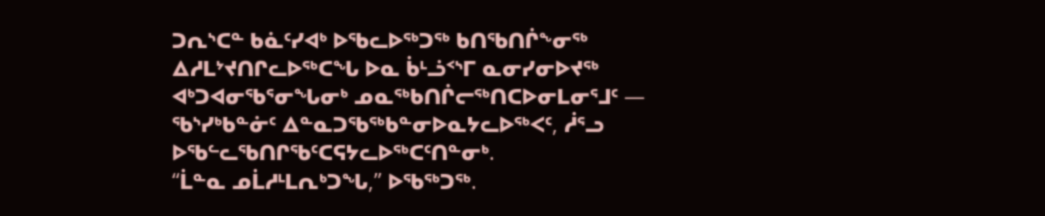ᑐᕆᔅᑕᓐ ᑲᓈᑦᓯᐊᒃ ᐅᖃᓚᐅᖅᑐᖅ ᑲᑎᖃᑎᒌᖕᓂᖅ ᐃᓱᒪᔾᔪᑎᒋᓚᐅᖅᑕᖓ ᐅᓇ ᑳᒻᓘᑉᔅᒥ ᓇᓂᓯᓂᐅᔪᖅ ᐊᒃᑐᐊᓂᖃᕐᓂᖓᓂᒃ ᓄᓇᖅᑲᑎᒌᓕᖅᑎᑕᐅᓂᒪᓂᕐᒧᑦ — ᖃᔅᓯᒃᑲᓐᓃᑦ ᐃᓐᓇᑐᖃᖅᑲᓐᓂᐅᓇᔭᓚᐅᖅᐸᑦ, ᓲᕐᓗ ᐅᖃᓪᓚᖃᑎᒋᖃᑦᑕᕋᔭᓚᐅᖅᑕᑦᑎᓐᓂᒃ.
“ᒫᓐᓇ ᓄᒫᓱᒻᒪᕆᒃᑐᖓ,” ᐅᖃᖅᑐᖅ.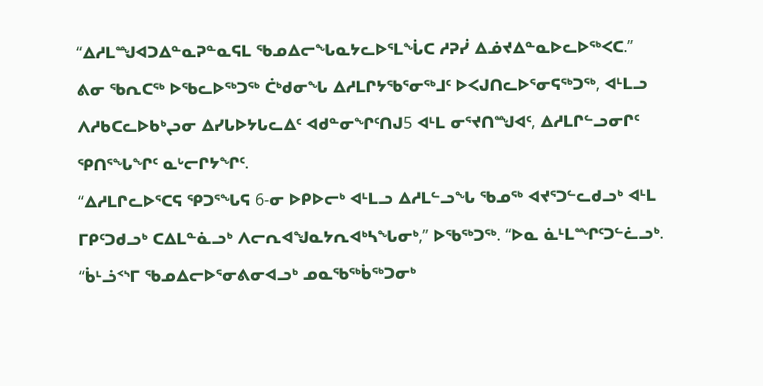“ᐃᓱᒪᙳᐊᑐᐃᓐᓇᕈᓐᓇᕋᒪ ᖃᓄᐃᓕᖓᓇᔭᓚᐅᕐᒪᖔᑕ ᓱᕈᓰ ᐃᓅᔪᐃᓐᓇᐅᓚᐅᖅᐸᑕ.”
ᕕᓂ ᖃᕆᑕᖅ ᐅᖃᓚᐅᖅᑐᖅ ᑖᒃᑯᓂᖓ ᐃᓱᒪᒋᔭᖃᕐᓂᖅᒧᑦ ᐅᐸᒍᑎᓚᐅᕐᓂᕋᖅᑐᖅ, ᐊᒻᒪᓗ ᐱᓱᑲᑕᓚᐅᑲᒃᖢᓂ ᐃᓯᒐᐅᔭᒐᓚᐃᑦ ᐊᑯᓐᓂᖏᑦᑎᒍ5 ᐊᒻᒪ ᓂᕐᔪᑎᙳᐊᑦ, ᐃᓱᒪᒋᓪᓗᓂᒋᑦ ᕿᑎᕐᖓᖏᑦ ᓇᒡᓕᒋᔭᖏᑦ.
“ᐃᓱᒪᒋᓚᐅᕐᑕᕋ ᕿᑐᕐᖓᕋ 6-ᓂ ᐅᑭᐅᓕᒃ ᐊᒻᒪᓗ ᐃᓱᒪᓪᓗᖓ ᖃᓄᖅ ᐊᔪᕐᑐᓪᓚᑯᓗᒃ ᐊᒻᒪ ᒥᑭᑦᑐᑯᓗᒃ ᑕᐃᒪᓐᓈᓗᒃ ᐱᓕᕆᐊᖑᓇᔭᕆᐊᒃᓴᖓᓂᒃ,” ᐅᖃᖅᑐᖅ. “ᐅᓇ ᓈᒻᒪᙱᑦᑐᓪᓛᓗᒃ.
“ᑳᒻᓘᑉᔅᒥ ᖃᓄᐃᓕᐅᕐᓂᕕᓂᐊᓗᒃ ᓄᓇᖃᖅᑳᖅᑐᓂᒃ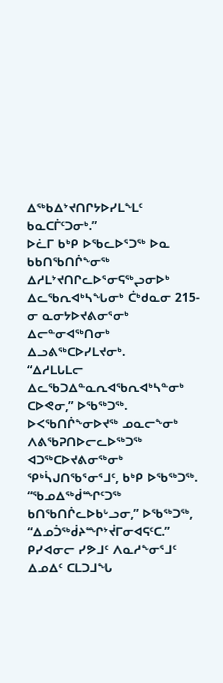ᐃᖅᑲᐃᔾᔪᑎᒋᔭᐅᓯᒪᖕᒪᑦ ᑲᓇᑕᒦᑦᑐᓂᒃ.”
ᐅᓛᒥ ᑲᒃᑭ ᐅᖃᓚᐅᕐᑐᖅ ᐅᓇ ᑲᑲᑎᖃᑎᒌᖕᓂᖅ ᐃᓱᒪᔾᔪᑎᒋᓚᐅᕐᓂᕋᖅᖢᓂᐅᒃ ᐃᓚᖃᕆᐊᒃᓴᖓᓂᒃ ᑖᒃᑯᓇᓂ 215-ᓂ ᓇᓂᔭᐅᔪᕕᓂᕐᓂᒃ ᐃᓕᓐᓂᐊᖅᑎᓂᒃ ᐃᓗᕕᖅᑕᐅᓯᒪᔪᓂᒃ.
“ᐃᓱᒪᒐᒪᓕ ᐃᓚᖃᑐᐃᓐᓇᕆᐊᖃᕆᐊᒃᓴᓐᓂᒃ ᑕᐅᕙᓂ,” ᐅᖃᖅᑐᖅ.
ᐅᐸᖃᑎᒌᖕᓂᐅᔪᖅ ᓄᓇᓕᖕᓂᒃ ᐱᕕᖃᕈᑎᐅᓕᓚᐅᖅᑐᖅ ᐊᑐᖅᑕᐅᔪᕕᓂᖅᓂᒃ ᕿᒃᓵᒍᑎᖃᕐᓂᕐᒧᑦ, ᑲᒃᑭ ᐅᖃᖅᑐᖅ.
“ᖃᓄᐃᖅᑰᙱᑦᑐᖅ ᑲᑎᖃᑎᒌᓚᐅᑲᒡᓗᓂ,” ᐅᖃᖅᑐᖅ, “ᐃᓄᑑᖅᑰᔨᙱᔾᔫᒥᓂᐊᕋᑦᑕ.”
ᑭᓯᐊᓂᓕ ᓯᕗᒧᑦ ᐱᓇᓱᖕᓂᕐᒧᑦ ᐃᓄᐃᑦ ᑕᒪᑐᒧᖓ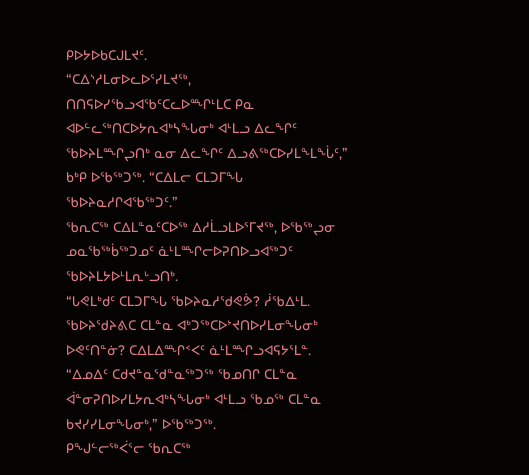ᑭᐅᔭᐅᑲᑕᒍᒪᔪᑦ.
“ᑕᐃᔅᓱᒪᓂᐅᓚᐅᕐᓯᒪᔪᖅ, ᑎᑎᕋᐅᓯᖃᓗᐊᖃᑦᑕᓚᐅᙱᒻᒪᑕ ᑭᓇ ᐊᐅᓪᓚᖅᑎᑕᐅᔭᕆᐊᒃᓴᖓᓂᒃ ᐊᒻᒪᓗ ᐃᓚᖏᑦ ᖃᐅᔨᒪᙱᖢᑎᒃ ᓇᓂ ᐃᓚᖏᑦ ᐃᓗᕕᖅᑕᐅᓯᒪᖕᒪᖔᑦ,” ᑲᒃᑭ ᐅᖃᖅᑐᖅ. “ᑕᐃᒪᓕ ᑕᒪᑐᒥᖓ ᖃᐅᔨᓇᓱᒋᐊᖃᖅᑐᑦ.”
ᖃᕆᑕᖅ ᑕᐃᒪᓐᓇᑦᑕᐅᖅ ᐃᓱᒫᓗᒪᐅᕐᒥᔪᖅ, ᐅᖃᖅᖢᓂ ᓄᓇᖃᖅᑳᖅᑐᓄᑦ ᓈᒻᒪᙱᓕᐅᕈᑎᐅᓗᐊᖅᑐᑦ ᖃᐅᔨᒪᔭᐅᒻᒪᕆᒡᓗᑎᒃ.
“ᒐᕙᒪᒃᑯᑦ ᑕᒪᑐᒥᖓ ᖃᐅᔨᓇᓱᖁᕙᕘ? ᓲᖃᐃᒻᒪ. ᖃᐅᔨᖁᔨᕕᑕ ᑕᒪᓐᓇ ᐊᒃᑐᖅᑕᐅᔾᔪᑎᐅᓯᒪᓂᖓᓂᒃ ᐅᕙᑦᑎᓐᓃ? ᑕᐃᒪᐃᙱᑉᐸᑦ ᓈᒻᒪᙱᓗᐊᕋᔭᕐᒪᓐ.
“ᐃᓄᐃᑦ ᑕᑯᔪᓐᓇᖁᓐᓇᖅᑐᖅ ᖃᓄᑎᒋ ᑕᒪᓐᓇ ᐋᓐᓂᕈᑎᐅᓯᒪᔭᕆᐊᒃᓴᖓᓂᒃ ᐊᒻᒪᓗ ᖃᓄᖅ ᑕᒪᓐᓇ ᑲᔪᓯᓯᒪᓂᖓᓂᒃ,” ᐅᖃᖅᑐᖅ.
ᑭᖑᓪᓕᖅᐹᕐᓕ ᖃᕆᑕᖅ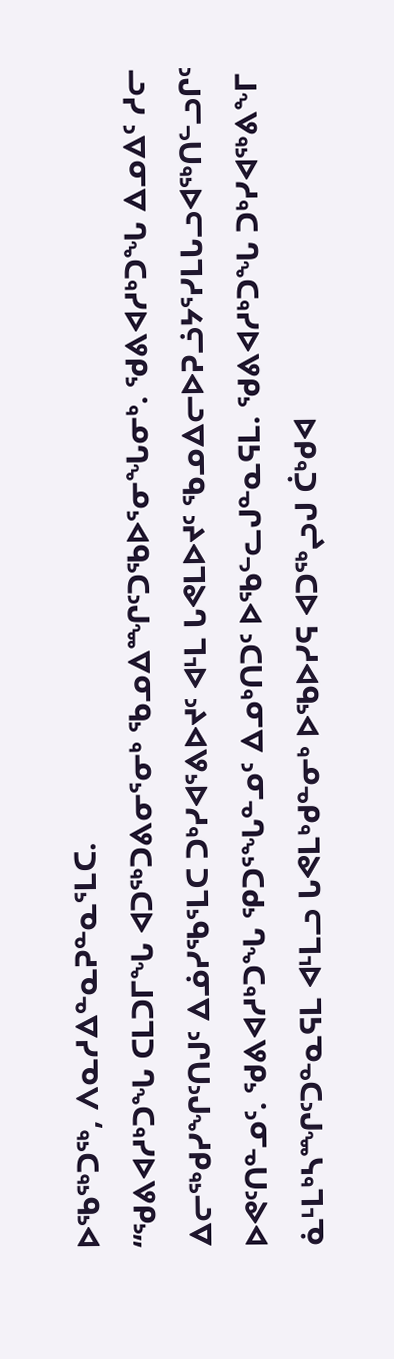ᐅᖃᖅᑐᖅ, ᐱᓇᓱᐃᓐᓇᕈᓐᓇᕐᒪᑕ.
“ᖁᕕᐊᓱᒃᑐᖓ ᑕᒪᑐᒥᖓ ᐊᑐᖅᑐᕕᓂᕐᓂᒃ ᖃᓄᐃᙱᑦᑐᖃᐅᕐᓂᖓᓂᒃ. ᖁᕕᐊᓱᒃᑐᖓ ᐃᓄᐃᑦ ᓱᓕ ᐃᓕᖅᑯᓯᖏᑦᑎᒍᑦ ᐃᓅᓯᖃᕐᒪᑕ ᑐᒃᓯᐊᕐᕕᐅᔪᑦ ᐊᒻᒪ ᒐᕙᒪᐅᔪᑦ ᖃᓄᐃᓕᐅᕈᓘᔭᕐᓯᒪᒐᓗᐊᖅᑎᓪᓗᒋᑦ ᐅᕙᑦᑎᓐᓄᑦ. ᖁᕕᐊᓱᒃᑐᖓ ᕿᑐᕐᖓᓐᓄᑦ ᐃᓄᒃᑎᑐᑦ ᐅᖃᓪᓚᒍᓐᓇᕋᒪ. ᖁᕕᐊᓱᒃᑐᖓ ᑐᒃᓯᐊᖅᕕᖕᒥ ᓈᒻᒪᒃᓴᙱᑦᑐᓐᓇᕋᒪ ᐊᒻᒪᓗ ᒐᕙᒪᒃᑯᓐᓂᒃ ᐅᖃᐅᓯᕋ ᐊᑐᖅᖢᒍ ᑖᒃᑯᐊ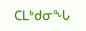ᑕᒪᒃᑯᓂᖓ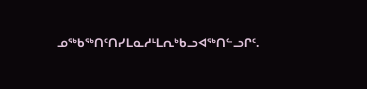ᓄᖅᑲᖅᑎᑦᑎᓯᒪᓇᓱᒻᒪᕆᒃᑲᓗᐊᖅᑎᓪᓗᒋᑦ.